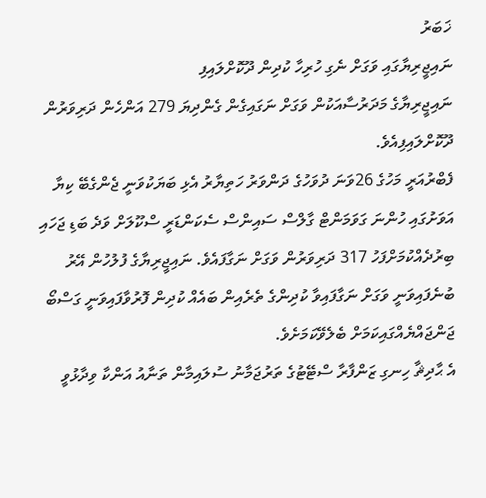ޚަބަރު
ނައިޖީރިޔާގައި ވަގަށް ނެގި ހުރިހާ ކުދިން ދޫކޮށްލައިފި
ނައިޖީރިޔާގެ މަދަރުސާއަކުން ވަގަށް ނަގައިގެން ގެންދިޔަ 279 އަންހެން ދަރިވަރުން ދޫކޮށްލައިފިއެވެ.
ފެބްރުއަރީ މަހުގެ 26ވަނަ ދުވަހުގެ ދަންވަރު ހަތިޔާރު އެޅި ބަޔަކުވަނީ ޖެންގެބޭ ކިޔާ އަވަށުގައި ހުންނަ ގަވަމަންޓް ގާލްސް ސައިންސް ސެކަންޑަރީ ސްކޫލަށް ވަދެ ބަޑި ޖަހައި ބިރުދެއްކުމަށްފަހު 317 ދަރިވަރުން ވަގަށް ނަގާފައެވެ. ނައިޖީރިޔާގެ ފުލުހުން އޭރު ބުނެފައިވަނީ ވަގަށް ނަގާފައިވާ ކުދިންގެ ތެރެއިން ބައެއް ކުދިން ފޮރުވާފައިވަނީ ގަސްބޯ ޖަންޖައްޔެއްގައިކަމަށް ބެލެވޭކަމަށެވެ.
އެ ޙާދިޘާ ހިނގި ޒަންފާރާ ސްޓޭޓުގެ ތަރުޖަމާނު ސުލައިމާން ތަނާއު އަންކާ ވިދާޅުވީ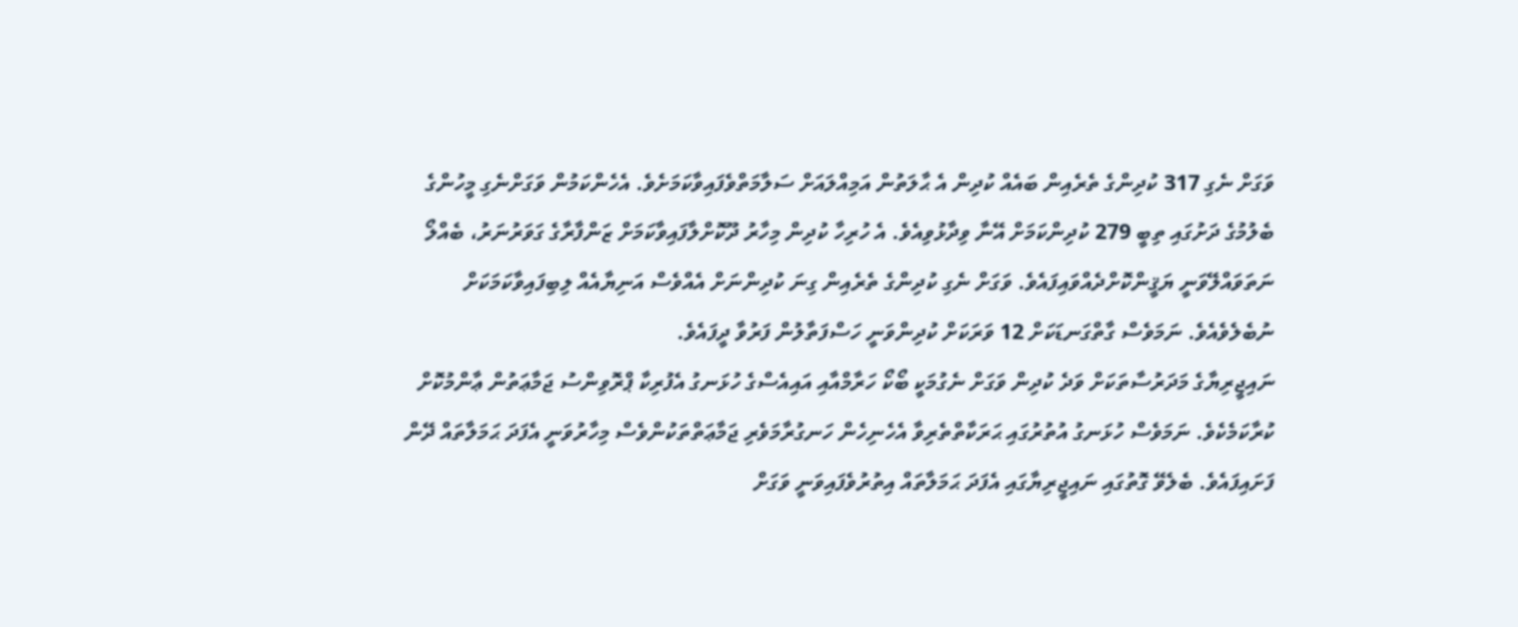ވަގަށް ނެގި 317 ކުދިންގެ ތެރެއިން ބައެއް ކުދިން އެ ޙާލަތުން އަމިއްލައަށް ސަލާމަތްވެފައިވާކަމަށެވެ. އެހެންކަމުން ވަގަށްނެގި މީހުންގެ ބެލުމުގެ ދަށުގައި ތިބީ 279 ކުދިންކަމަށް އޭނާ ވިދާޅުވިއެވެ. އެ ހުރިހާ ކުދިން މިހާރު ދޫކޮށްލާފައިވާކަމަށް ޒަންފާރާގެ ގަވަރުނަރު، ބެއްލޯ ނަތަވައްލޭވަނީ ޔަޤީންކޮށްދެއްވައިފައެވެ. ވަގަށް ނެގި ކުދިންގެ ތެރެއިން ގިނަ ކުދިންނަށް އެއްވެސް އަނިޔާއެއް ލިބިފައިވާކަމަކަށް ނުބެލެވެއެވެ. ނަމަވެސް ގާތްގަނޑަކަށް 12 ވަރަކަށް ކުދިންވަނީ ހަސްފަތާލުން ފަރުވާ ދީފައެވެ.
ނައިޖީރިޔާގެ މަދަރުސާތަކަށް ވަދެ ކުދިން ވަގަށް ނެގުމަކީ ބޯކޯ ހަރާމްއާއި އައިއެސްގެ ހުޅަނގު އެފުރިކާ ޕްރޮވިންސު ޖަމާޢަތުން ޢާންމުކޮށް ކުރާކަމެކެވެ. ނަމަވެސް ހުޅަނގު އުތުރުގައި ޙަރަކާތްތެރިވާ އެހެނިހެން ހަނގުރާމަވެރި ޖަމާޢަތްތަކުންވެސް މިހާރުވަނީ އެފަދަ ޙަމަލާތައް ދޭން ފަށައިފައެވެ. ބެލެވޭ ގޮތުގައި ނައިޖީރިޔާގައި އެފަދަ ޙަމަލާތައް އިތުރުވެފައިވަނީ ވަގަށް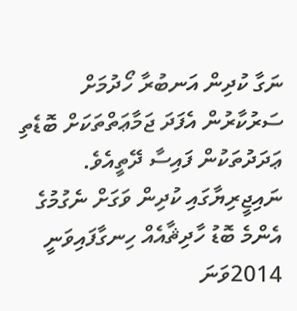ނަގާ ކުދިން އަނބުރާ ހޯދުމަށް ސަރުކާރުން އެފަދަ ޖަމާޢަތްތަކަށް ބޮޑެތި ޢަދަދުތަކުން ފައިސާ ދޭތީއެވެ.
ނައިޖީރިޔާގައި ކުދިން ވަގަށް ނެގުމުގެ އެންމެ ބޮޑު ހާދިޘާއެއް ހިނގާފައިވަނީ 2014ވަނަ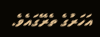އަހަރުގެ ތެރޭގައެވެ.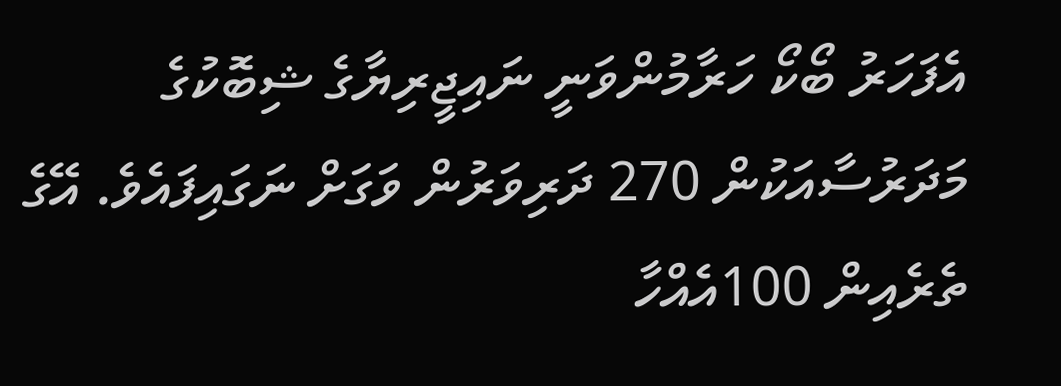އެފަހަރު ބޯކޯ ހަރާމުންވަނީ ނައިޖީރިޔާގެ ޝިބޮކުގެ މަދަރުސާއަކުން 270 ދަރިވަރުން ވަގަށް ނަގައިފައެވެ. އޭގެ ތެރެއިން 100އެއްހާ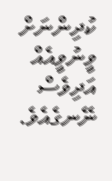ކުދިންނަށް ވީނުވީއެއް އަދިވެސް ނޭނގެއެވެ.